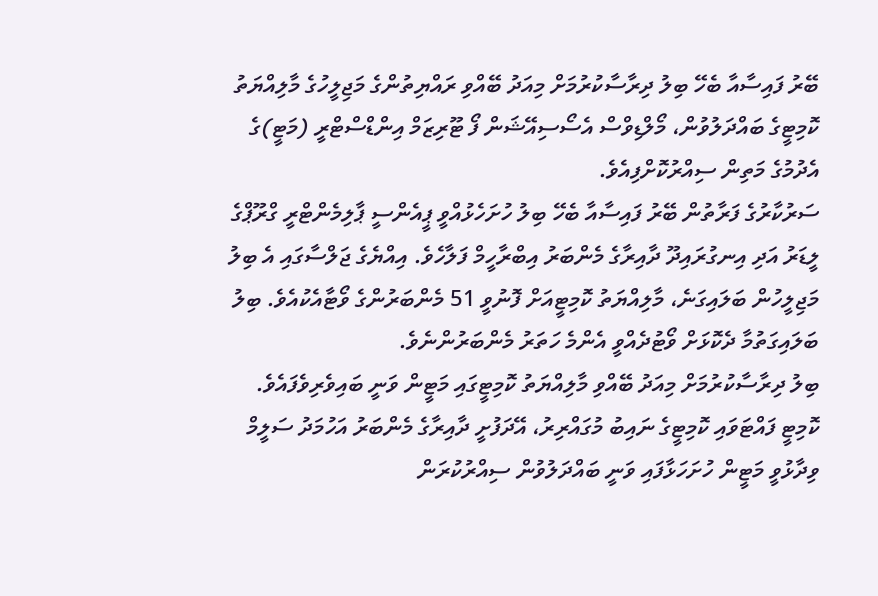ބޭރު ފައިސާއާ ބެހޭ ބިލު ދިރާސާކުރުމަށް މިއަދު ބޭއްވި ރައްޔިތުންގެ މަޖިލީހުގެ މާލިއްޔަތު ކޮމިޓީގެ ބައްދަލުވުން، މޯލްޑިވްސް އެސޯސިއޭޝަން ފޯ ޓޫރިޒަމް އިންޑްސްޓްރީ (މަޓީ)ގެ އެދުމުގެ މަތިން ސިއްރުކޮށްފިއެވެ.
ސަރުކާރުގެ ފަރާތުން ބޭރު ފައިސާއާ ބެހޭ ބިލު ހުށަހެޅުއްވީ ޕީއެންސީ ޕާލިމެންޓްރީ ގްރޫޕްގެ ލީޑަރު އަދި އިނގުރައިދޫ ދާއިރާގެ މެންބަރު އިބްރާހީމް ފަލާހެވެ. އިއްޔެގެ ޖަލްސާގައި އެ ބިލު މަޖިލީހުން ބަލައިގަނެ، މާލިއްޔަތު ކޮމިޓީއަށް ފޮނުވީ 51 މެންބަރުންގެ ވޯޓާއެކުއެވެ. ބިލު ބަލައިގަތުމާ ދެކޮޅަށް ވޯޓުދެއްވީ އެންމެ ހަތަރު މެންބަރުންނެވެ.
ބިލު ދިރާސާކުރުމަށް މިއަދު ބޭއްވި މާލިއްޔަތު ކޮމިޓީގައި މަޓީން ވަނީ ބައިވެރިވެފައެވެ.
ކޮމިޓީ ފައްޓަވައި ކޮމިޓީގެ ނައިބު މުގައްރިރު، އޭދަފުށީ ދާއިރާގެ މެންބަރު އަހުމަދު ސަލީމް ވިދާޅުވީ މަޓީން ހުށަހަޅާފައި ވަނީ ބައްދަލުވުން ސިއްރުކުރަން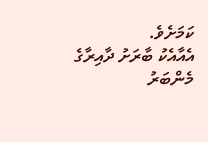ކަމަށެވެ.
އެއާއެކު ބާރަށު ދާއިރާގެ މެންބަރު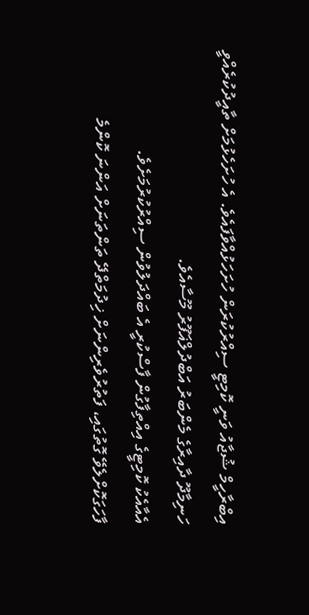އިބްރާހީމް ޝުޖާއު ވަނީ ކޮމިޓީ ސިއްރުކުރަން ހުށަހަޅުއްވާފައެވެ. އެ ހުށަހެޅުމަށް ތާއީދުކުރެއްވީ ހަނިމާދޫ ދާއިރާގެ މެންބަރު އަބްދުލްޣަފޫރު މޫސާއެވެ.
އެއާއެކު ކޮމިޓީގެ އިއްތިފާގުން ފާސްކުރީ އެ ބައްދަލުވުން ސިއްރުކުރުމަށެވެ.
ފާހަގަކޮށްލެވޭ ގޮތުގައި، ފަތުރުވެރިންނަށް ޚިދުމަތްދޭ ތަންތަނަށް އަންނަ ކޮންމެ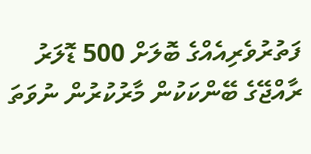ފަތުރުވެރިއެއްގެ ބޮލަށް 500 ޑޮލަރު ރާއްޖޭގެ ބޭންކަކުން މާރުކުރުން ނުވަތަ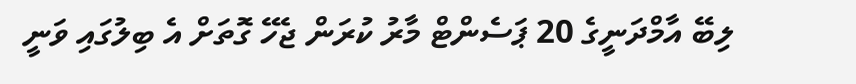ލިބޭ އާމްދަނީގެ 20 ޕަސެންޓް މާރު ކުރަން ޖެހޭ ގޮތަށް އެ ބިލުގައި ވަނީ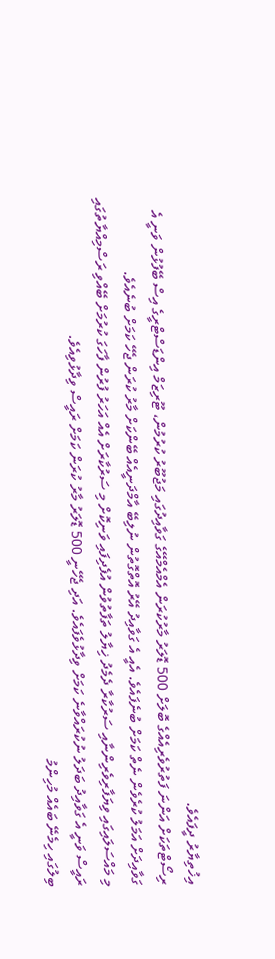އިޚުތިޔާރު ދީފައެވެ.
ރިސޯޓްތަކަށް އަންނަ ފަތުރުވެރިއެއްގެ ބޮލަށް 500 ޑޮލަރު މާރުކުރަން އެމްއެމްއޭގެ ގަވާއިދުގައި މަޖުބޫރު ކުރުމުން، ޓޫރިޒަމް އިންޑަސްޓްރީގެ އިސް ބޭފުޅުން ވަނީ އެ ގަވާއިދަށް އަމަލު ކުރެވެން ނެތް ކަމަށް ބުނެފައެވެ. އެއީ އެ ގަވާއިދު އޭރު އޮތްގޮތުން ނުލިބޭ އާމްދަނީއެއް ބޭންކަށް މާރު ކުރަން ޖެހޭ ކަމަށް ބުނެއެވެ.
މި މައްސަލައިގައި ވިޔަފާރިވެރިންނާއި ސަރުކާރާ ދެމެދު ޚިޔާލު ތަފާތުވުން އުފެދިފައި ވަނިކޮށް މި ސަރުކާރަށް އެއް އަހަރު ފުރުން ފާހަގަ ކުރުމަށް ބޭއްވި ރަސްމިއްޔާތުގައި ރައީސް ވަނީ އެ ގަވާއިދު ބަދަލު ނުކުރައްވާނެ ކަމަށް ވިދާޅުވެފައެވެ. އަދި ޖެހޭނީ 500 ޑޮލަރު މާރު ކުރަން ކަމަށް ރައީސް ވިދާޅުވިއެވެ.
ބިލުގައި ހިމެނޭ ބައެއް މުހިންމު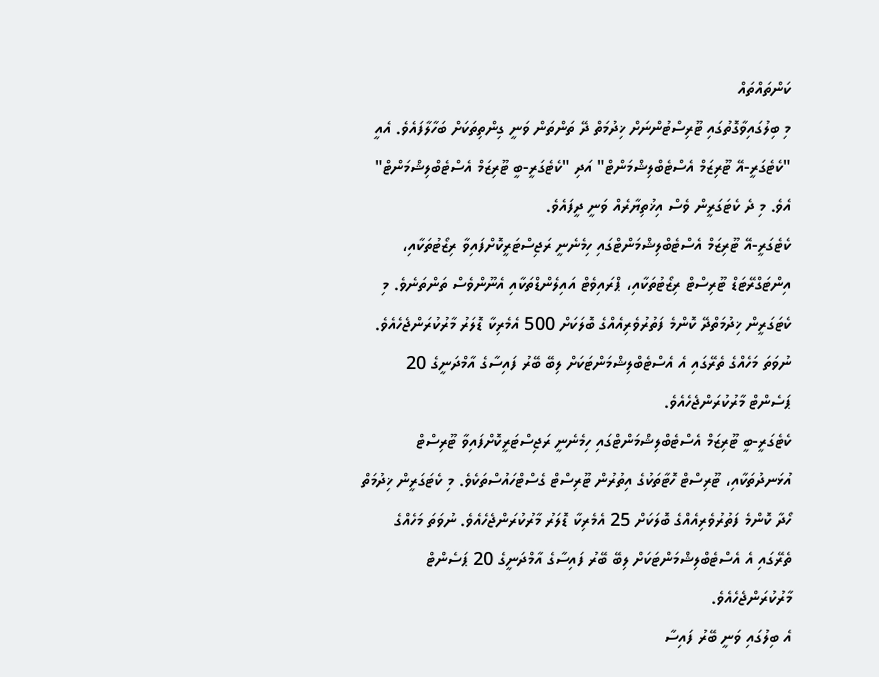ކަންތައްތައް
މި ބިލުގައިވާގޮތުގައި ޓޫރިސްޓުންނަށް ޚިދުމަތް ދޭ ތަންތަން ވަނީ ގިންތިތަކަށް ބަހާލާފައެވެ. އެއީ "ކެޓެގަރީ-އޭ ޓޫރިޒަމް އެސްޓެބްލިޝްމަންޓް" އަދި "ކެޓެގަރީ-ބީ ޓޫރިޒަމް އެސްޓެބްލިޝްމަންޓް" އެވެ. މި ދެ ކެޓަގަރީން ވެސް އިޚުތިޔާރެއް ވަނީ ދީފައެވެ.
ކެޓެގަރީ-އޭ ޓޫރިޒަމް އެސްޓެބްލިޝްމަންޓްގައި ހިމެނެނީ ރަޖިސްޓަރީކޮށްފައިވާ ރިޒޯޓުތަކާއި، އިންޓަގްރޭޓަޑް ޓޫރިސްޓް ރިޒޯޓުތަކާއި، ޕްރައިވެޓް އައިލެންޑްތަކާއި އެނޫންވެސް ތަންތަނެވެ. މި ކެޓަގަރީން ޚިދުމަތްދޭ ކޮންމެ ފަތުރުވެރިއެއްގެ ބޮލަކަށް 500 އެމެރިކާ ޑޮލަރު މާރުކުރަންޖެހެއެވެ. ނުވަތަ މަހެއްގެ ތެރޭގައި އެ އެސްޓެބްލިޝްމަންޓަކަށް ލިބޭ ބޭރު ފައިސާގެ އާމްދަނީގެ 20 ޕަސެންޓް މާރުކުރަންޖެހެއެވެ.
ކެޓެގަރީ-ބީ ޓޫރިޒަމް އެސްޓެބްލިޝްމަންޓްގައި ހިމެނެނީ ރަޖިސްޓަރީކޮށްފައިވާ ޓޫރިސްޓް އުޅަނދުތަކާއި، ޓޫރިސްޓް ހޮޓާތަކުގެ އިތުރުން ޓޫރިސްޓް ގެސްޓްހައުސްތަކެވެ. މި ކެޓަގަރީން ޚިދުމަތް ހޯދާ ކޮންމެ ފަތުރުވެރިއެއްގެ ބޮލަކަށް 25 އެމެރިކާ ޑޮލަރު މާރުކުރަންޖެހެއެވެ. ނުވަތަ މަހެއްގެ ތެރޭގައި އެ އެސްޓެބްލިޝްމަންޓަކަށް ލިބޭ ބޭރު ފައިސާގެ އާމްދަނީގެ 20 ޕަސެންޓް މާރުކުރަންޖެހެއެވެ.
އެ ބިލުގައި ވަނީ ބޭރު ފައިސާ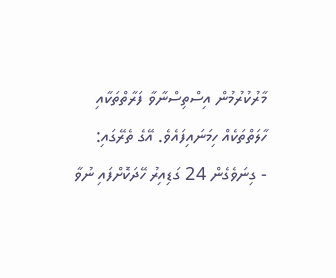މާރުކުރުމުން އިސްތިސްނާވާ ފަރާތްތަކާއި ހާލަތްތަކެއް ހިމަނައިފައެވެ. އޭގެ ތެރޭގައި:
- ގިނަވެގެން 24 ގަޑިއިރު ހޭދަކޮށްފައި ނުވާ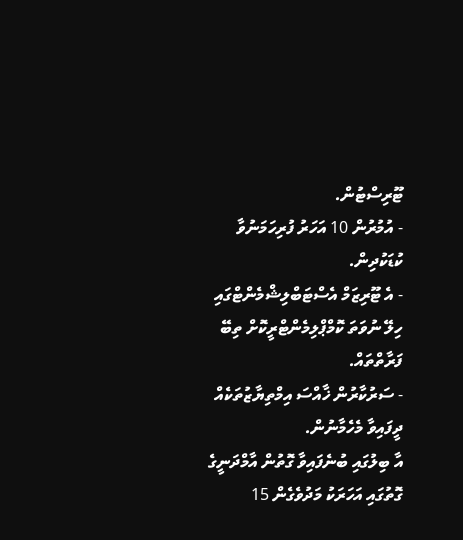ޓޫރިސްޓުން.
- އުމުރުން 10 އަހަރު ފުރިހަމަނުވާ ކުޑަކުދިން.
- އެ ޓޫރިޒަމް އެސްޓަބްލިޝްމެންޓްގައި ހިލޭ ނުވަތަ ކޮމްޕްލިމެންޓްރީކޮށް ތިބޭ ފަރާތްތައް.
- ސަރުކާރުން ޚާއްސަ އިމްތިޔާޒުތަކެއް ދީފައިވާ މެހެމާނުން.
އާ ބިލުގައި ބުނެފައިވާ ގޮތުން އާމްދަނީގެ ގޮތުގައި އަހަރަކު މަދުވެގެން 15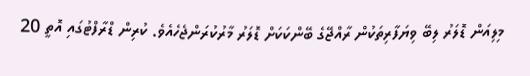މިލިއަން ޑޮލަރު ލިބޭ ވިޔަފާރިތަކުން ރާއްޖޭގެ ބޭންކަކަށް ޑޮލަރު މާރުކުރަންޖެހެއެވެ. ކުރިން ޑްރާފްޓުގައި އޮތީ 20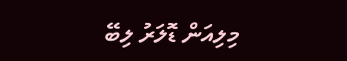މިލިއަން ޑޮލަރު ލިބޭ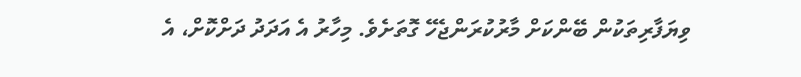ވިޔަފާރިތަކުން ބޭންކަށް މާރުކުރަންޖެހޭ ގޮތަށެވެ. މިހާރު އެ އަދަދު ދަށްކޮށް، އެ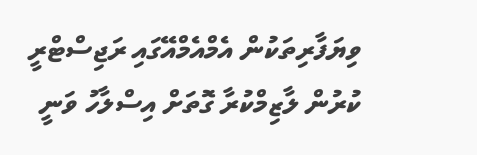ވިޔަފާރިތަކުން އެމްއެމްއޭގައި ރަޖިސްޓްރީ ކުރުން ލާޒިމްކުރާ ގޮތަށް އިސްލާހު ވަނީ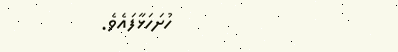ހުށަހަޅާފައެވެ.